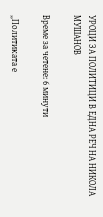УРОЦИ ЗА ПОЛИТИЦИ В ЕДНА РЕЧ НА НИКОЛА МУШАНОВ

Време за четене: 6 минути

„Политиката е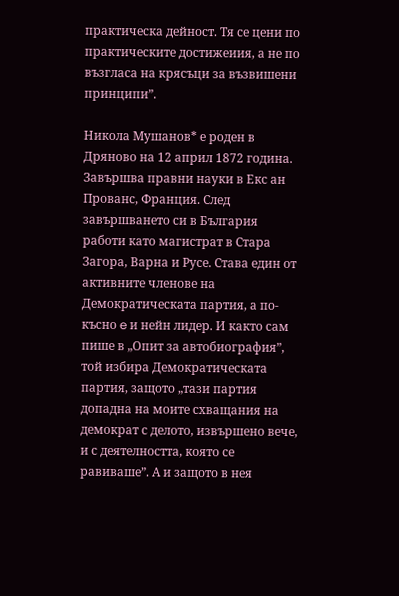практическа дейност. Тя се цени по практическите достижеиия, а не по възгласа на крясъци за възвишени принципи”.

Никола Мушанов* е роден в Дряново на 12 април 1872 година. Завършва правни науки в Екс ан Прованс, Франция. След завършването си в България работи като магистрат в Стара Загора, Варна и Русе. Става един от активните членове на Демократическата партия, а по-късно e и нейн лидер. И както сам пише в „Опит за автобиография”, той избира Демократическата партия, защото „тази партия допадна на моите схващания на демократ с делото, извършено вече, и с деятелността, която се равиваше”. А и защото в нея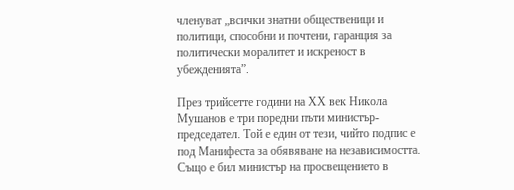членуват „всички знатни общественици и политици, способни и почтени, гаранция за политически моралитет и искреност в убежденията”.

През трийсетте години на ХХ век Никола Мушанов е три поредни пъти министър-председател. Той е един от тези, чийто подпис е под Манифеста за обявяване на независимостта. Също е бил министър на просвещението в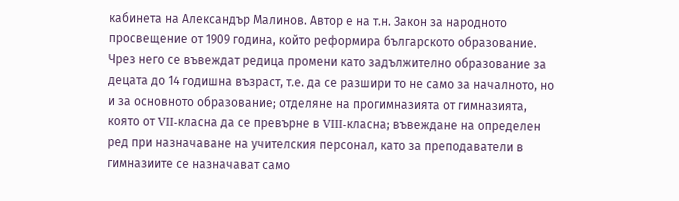кабинета на Александър Малинов. Автор е на т.н. Закон за народното просвещение от 1909 година, който реформира българското образование. Чрез него се въвеждат редица промени като задължително образование за децата до 14 годишна възраст, т.е. да се разшири то не само за началното, но и за основното образование; отделяне на прогимназията от гимназията, която от VII-класна да се превърне в VIII-класна; въвеждане на определен ред при назначаване на учителския персонал, като за преподаватели в гимназиите се назначават само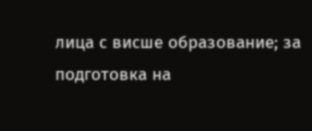лица с висше образование; за подготовка на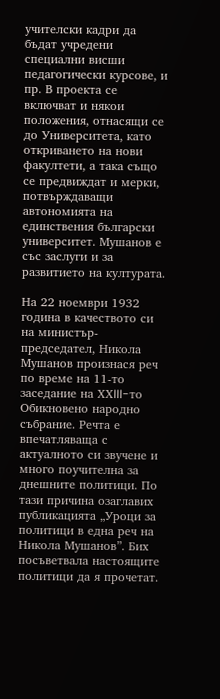учителски кадри да бъдат учредени специални висши педагогически курсове, и пр. В проекта се включват и някои положения, отнасящи се до Университета, като откриването на нови факултети, а така също се предвиждат и мерки, потвърждаващи автономията на единствения български университет. Мушанов е със заслуги и за развитието на културата.

На 22 ноември 1932 година в качеството си на министър-председател, Никола Мушанов произнася реч по време на 11-то заседание на ХХIII-то Обикновено народно събрание. Речта е впечатляваща с актуалното си звучене и много поучителна за днешните политици. По тази причина озаглавих публикацията „Уроци за политици в една реч на Никола Мушанов”. Бих посъветвала настоящите политици да я прочетат.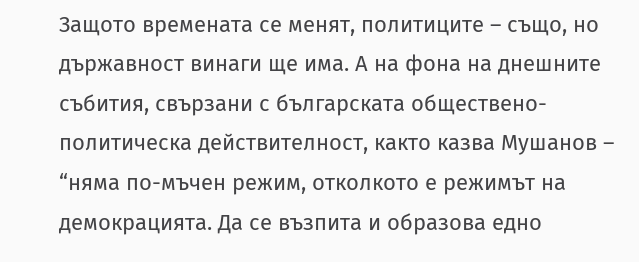Защото времената се менят, политиците – също, но държавност винаги ще има. А на фона на днешните събития, свързани с българската обществено-политическа действителност, както казва Мушанов – “няма по-мъчен режим, отколкото е режимът на демокрацията. Да се възпита и образова едно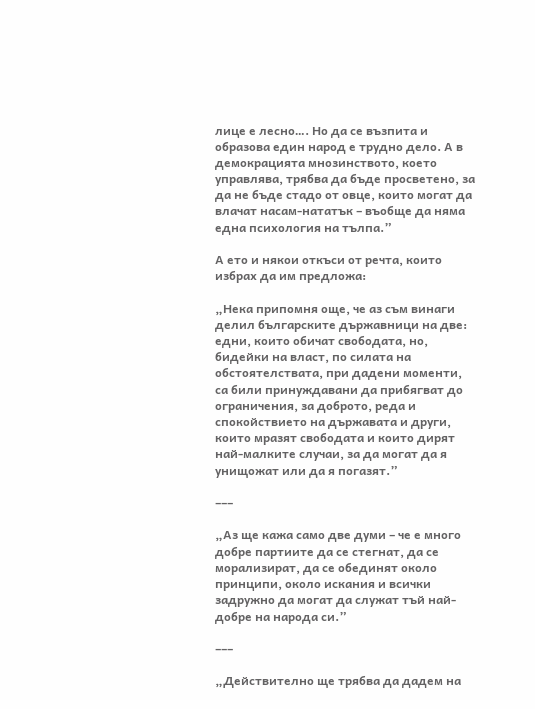лице е лесно…. Но да се възпита и образова един народ е трудно дело. А в демокрацията мнозинството, което управлява, трябва да бъде просветено, за да не бъде стадо от овце, които могат да влачат насам-нататък – въобще да няма една психология на тълпа.”

А ето и някои откъси от речта, които избрах да им предложа:

„Нека припомня още, че аз съм винаги делил българските държавници на две: едни, които обичат свободата, но, бидейки на власт, по силата на обстоятелствата, при дадени моменти, са били принуждавани да прибягват до ограничения, за доброто, реда и спокойствието на държавата и други, които мразят свободата и които дирят най-малките случаи, за да могат да я унищожат или да я погазят.”

–––

„Аз ще кажа само две думи – че е много добре партиите да се стегнат, да се морализират, да се обединят около принципи, около искания и всички задружно да могат да служат тъй най-добре на народа си.”

–––

„Действително ще трябва да дадем на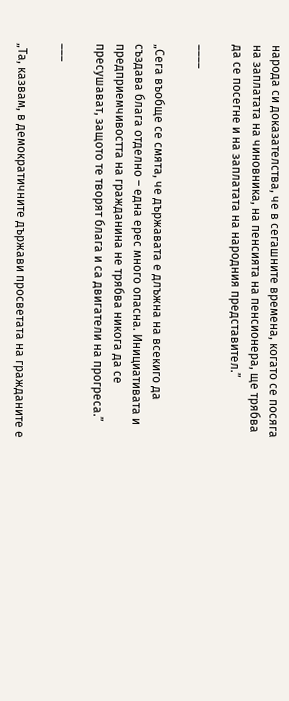народа си доказателства, че в сегашните времена, когато се посяга на заплатата на чиновника, на пенсията на пенсионера, ще трябва да се посегне и на заплатата на народния представител.”

––––

„Сега въобще се смята, че държавата е длъжна на всекиго да създава блага отделно – една ерес много опасна. Инициативата и предприемчивостта на гражданина не трябва никога да се пресушават, защото те творят блага и са двигатели на прогреса.”

–––

„Та, казвам, в демократичните държави просветата на гражданите е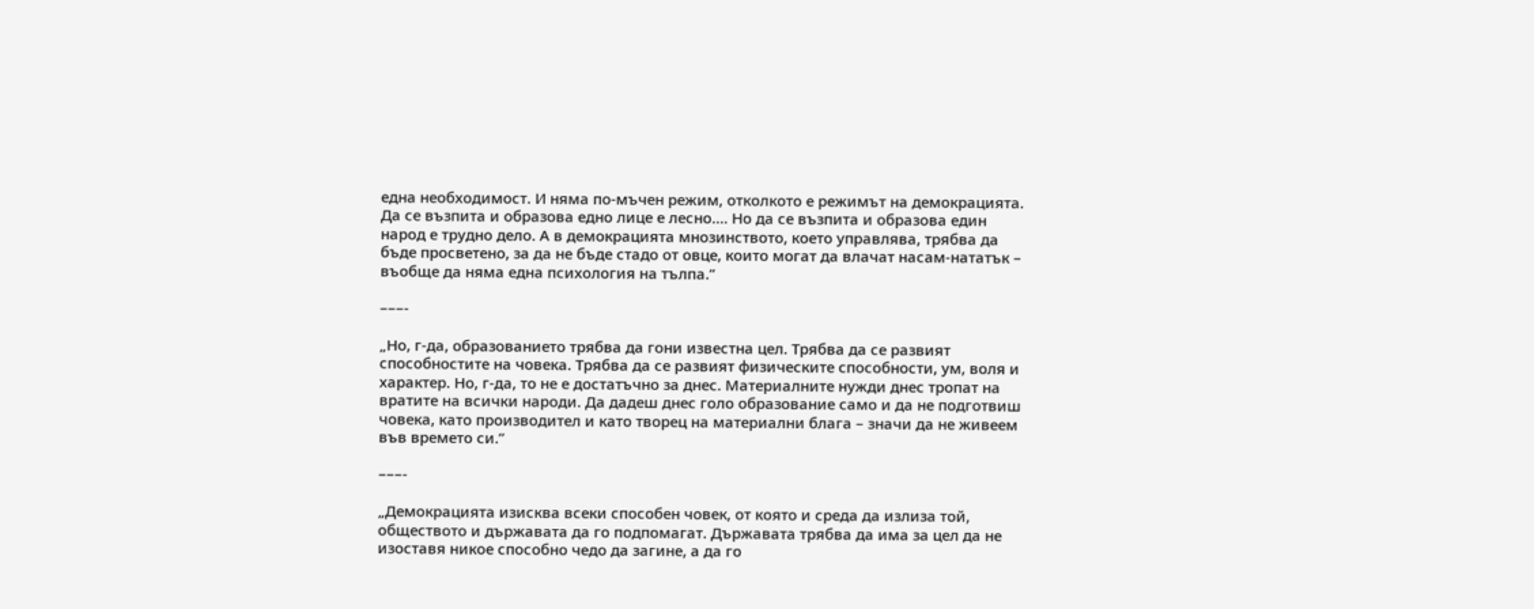една необходимост. И няма по-мъчен режим, отколкото е режимът на демокрацията. Да се възпита и образова едно лице е лесно…. Но да се възпита и образова един народ е трудно дело. А в демокрацията мнозинството, което управлява, трябва да бъде просветено, за да не бъде стадо от овце, които могат да влачат насам-нататък – въобще да няма една психология на тълпа.”

–––-

„Но, г-да, образованието трябва да гони известна цел. Трябва да се развият способностите на човека. Трябва да се развият физическите способности, ум, воля и характер. Но, г-да, то не е достатъчно за днес. Материалните нужди днес тропат на вратите на всички народи. Да дадеш днес голо образование само и да не подготвиш човека, като производител и като творец на материални блага – значи да не живеем във времето си.”

–––-

„Демокрацията изисква всеки способен човек, от която и среда да излиза той, обществото и държавата да го подпомагат. Държавата трябва да има за цел да не изоставя никое способно чедо да загине, а да го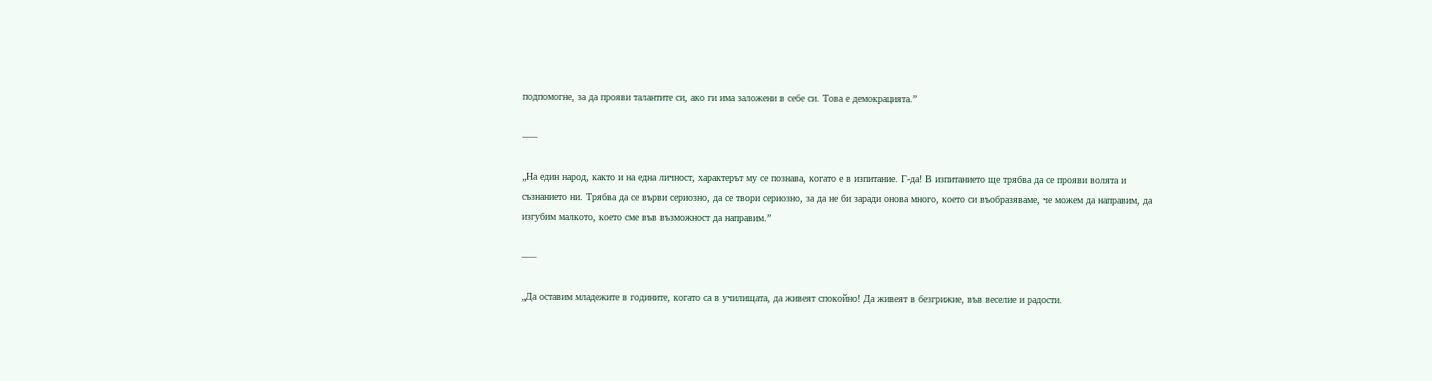подпомогне, за да прояви талантите си, ако ги има заложени в себе си. Това е демокрацията.”

–––

„На един народ, както и на една личност, характерът му се познава, когато е в изпитание. Г-да! В изпитанието ще трябва да се прояви волята и съзнанието ни. Трябва да се върви сериозно, да се твори сериозно, за да не би заради онова много, което си въобразяваме, че можем да направим, да изгубим малкото, което сме във възможност да направим.”

–––

„Да оставим младежите в годините, когато са в училищата, да живеят спокойно! Да живеят в безгрижие, във веселие и радости.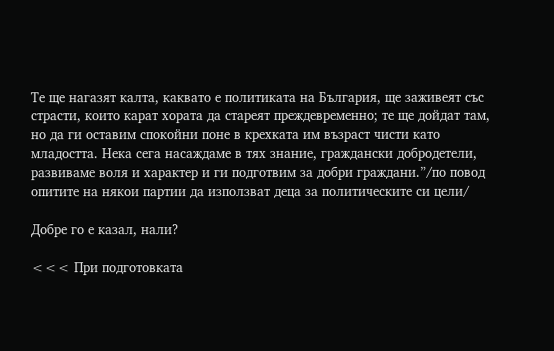Те ще нагазят калта, каквато е политиката на България, ще заживеят със страсти, които карат хората да стареят преждевременно; те ще дойдат там, но да ги оставим спокойни поне в крехката им възраст чисти като младостта. Нека сега насаждаме в тях знание, граждански добродетели, развиваме воля и характер и ги подготвим за добри граждани.”/по повод опитите на някои партии да използват деца за политическите си цели/

Добре го е казал, нали?

<<< При подготовката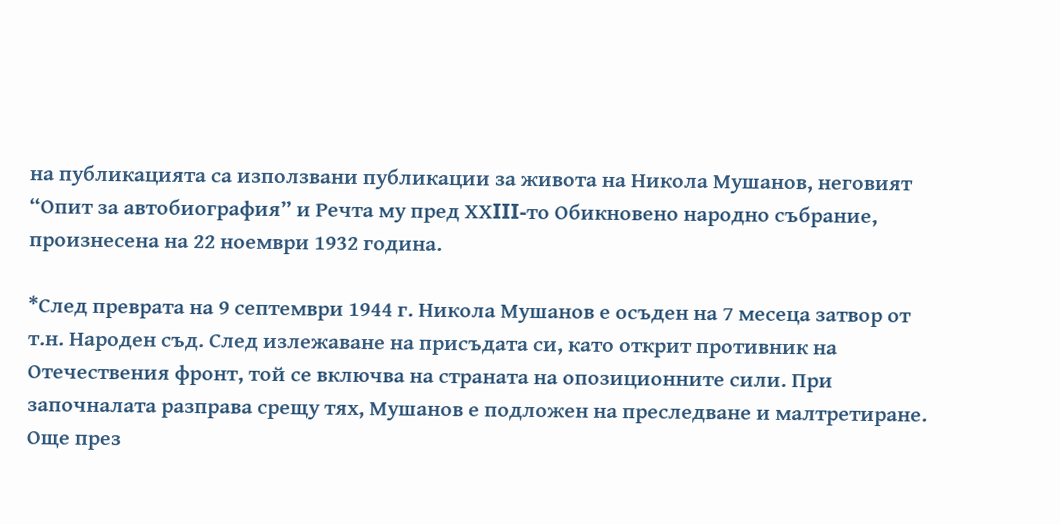на публикацията са използвани публикации за живота на Никола Мушанов, неговият “Опит за автобиография” и Речта му пред ХХIII-то Обикновено народно събрание, произнесена на 22 ноември 1932 година.

*След преврата на 9 септември 1944 г. Никола Мушанов е осъден на 7 месеца затвор от т.н. Народен съд. След излежаване на присъдата си, като открит противник на Отечествения фронт, той се включва на страната на опозиционните сили. При започналата разправа срещу тях, Мушанов е подложен на преследване и малтретиране. Още през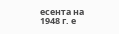есента на 1948 г. е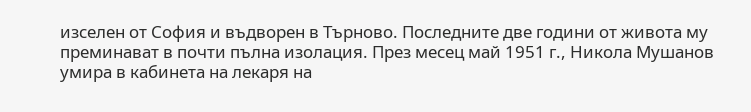изселен от София и въдворен в Търново. Последните две години от живота му преминават в почти пълна изолация. През месец май 1951 г., Никола Мушанов умира в кабинета на лекаря на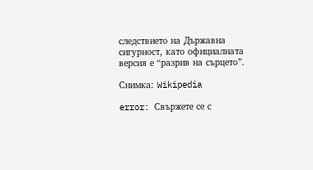следствието на Държавна сигурност, като официалната версия е “разрив на сърцето”.

Снимка: Wikipedia

error: Свържете се с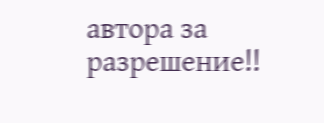автора за разрешение!!